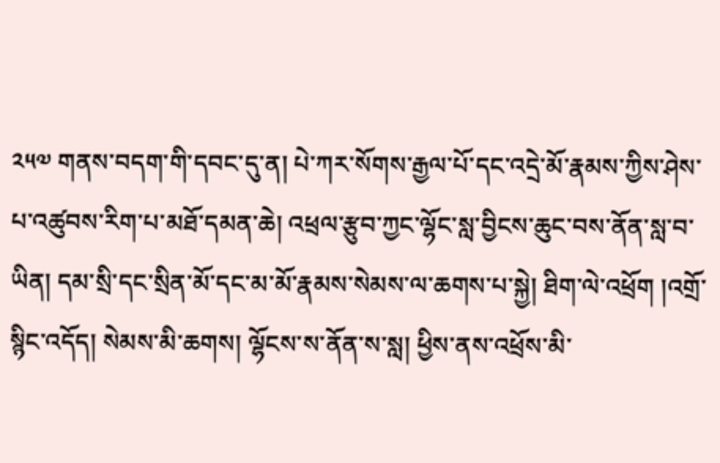༢༥༧ གནས་བདག་གི་དབང་དུ་ན། པེ་ཀར་སོགས་རྒྱལ་པོ་དང་འདྲེ་མོ་རྣམས་ཀྱིས་ཤེས་པ་འཚུབས་རིག་པ་མཐོ་དམན་ཆེ། འཕྲལ་རྩུབ་ཀྱང་ལྷོང་སླ་བྱིངས་ཆུང་བས་ནོན་སླ་བ་ཡིན། དམ་སྲི་དང་སྲིན་མོ་དང་མ་མོ་རྣམས་སེམས་ལ་ཆགས་པ་སྐྱེ། ཐིག་ལེ་འཕྲོག །འགྲོ་སྙིང་འདོད། སེམས་མི་ཆགས། ལྷོངས་ས་ནོན་ས་སླ། ཕྱིས་ནས་འཕྲོས་མི་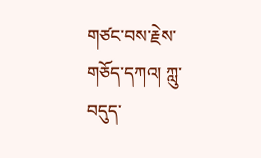གཙང་བས་རྗེས་གཅོད་དཀའ། ཀླུ་བདུད་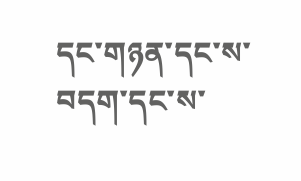དང་གཉན་དང་ས་བདག་དང་ས་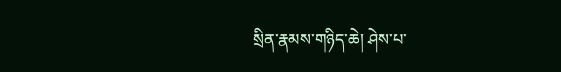སྲིན་རྣམས་གཉིད་ཆེ། ཤེས་པ་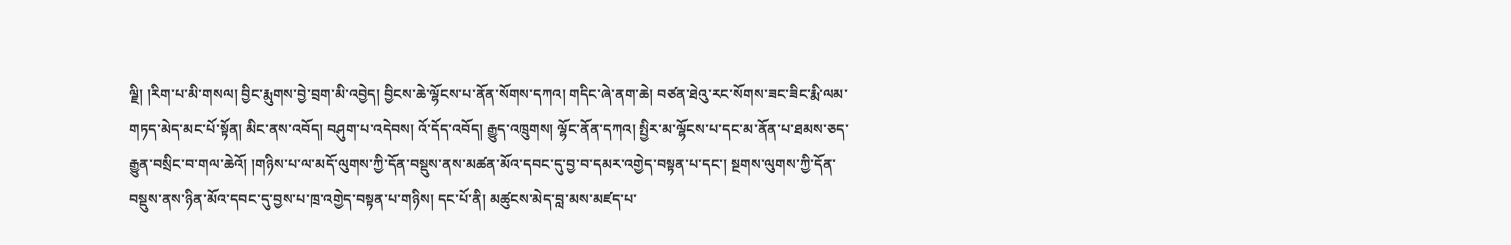ལྗི། །རིག་པ་མི་གསལ། བྱིང་རྨུགས་བྱེ་བྲག་མི་འབྱེད། བྱིངས་ཆེ་ལྷོངས་པ་ནོན་སོགས་དཀའ། གདིང་ཞེ་ནག་ཆེ། བཙན་ཐེའུ་རང་སོགས་ཟང་ཟིང་རྨི་ལམ་གཏད་མེད་མང་པོ་སྟོན། མིང་ནས་འབོད། བཤུག་པ་འདེབས། འོ་དོད་འབོད། རྒྱུད་འཁྲུགས། ལྷོང་ནོན་དཀའ། སྤྱིར་མ་ལྷོངས་པ་དང་མ་ནོན་པ་ཐམས་ཅད་རྒྱུན་བསྲིང་བ་གལ་ཆེའོ། །གཉིས་པ་ལ་མདོ་ལུགས་ཀྱི་དོན་བསྡུས་ནས་མཚན་མོའ་དབང་དུ་བྱ་བ་དམར་འགྱེད་བསྟན་པ་དང་། སྔགས་ལུགས་ཀྱི་དོན་བསྡུས་ནས་ཉིན་མོའ་དབང་དུ་བྱས་པ་ཁྲ་འགྱེད་བསྟན་པ་གཉིས། དང་པོ་ནི། མཚུངས་མེད་བླ་མས་མཛད་པ་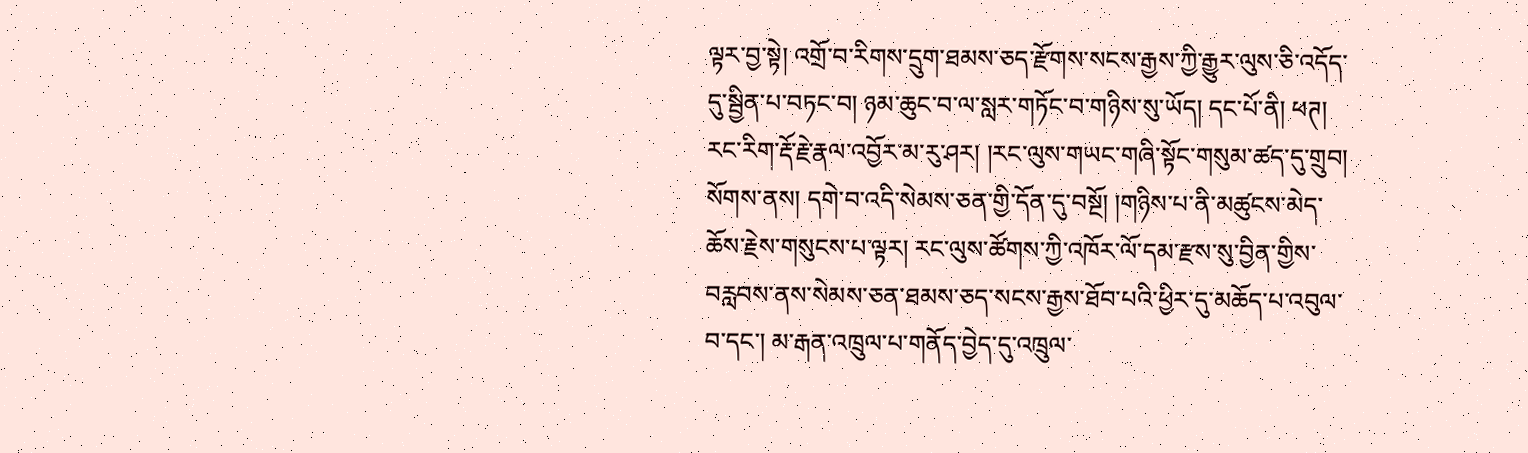ལྟར་བྱ་སྟེ། འགྲོ་བ་རིགས་དྲུག་ཐམས་ཅད་རྫོགས་སངས་རྒྱས་ཀྱི་རྒྱུར་ལུས་ཅི་འདོད་དུ་སྦྱིན་པ་བཏང་བ། ཉམ་ཆུང་བ་ལ་སླར་གཏོང་བ་གཉིས་སུ་ཡོད། དང་པོ་ནི། ཕཊ། རང་རིག་རྡོ་རྗེ་རྣལ་འབྱོར་མ་རུ་ཤར། །རང་ལུས་གཡང་གཞི་སྟོང་གསུམ་ཚད་དུ་གྲུབ། སོགས་ནས། དགེ་བ་འདི་སེམས་ཅན་གྱི་དོན་དུ་བསྔོ། །གཉིས་པ་ནི་མཚུངས་མེད་ཆོས་རྗེས་གསུངས་པ་ལྟར། རང་ལུས་ཚོགས་ཀྱི་འཁོར་ལོ་དམ་རྫས་སུ་བྱིན་གྱིས་བརླབས་ནས་སེམས་ཅན་ཐམས་ཅད་སངས་རྒྱས་ཐོབ་པའི་ཕྱིར་དུ་མཆོད་པ་འབུལ་བ་དང་། མ་རྒན་འཁྲུལ་པ་གནོད་བྱེད་དུ་འཁྲུལ་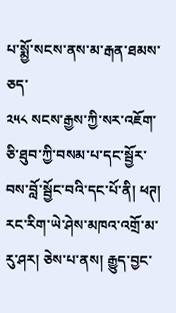པ་སྨྱོ་སངས་ནས་མ་རྒན་ཐམས་ཅད་
༢༥༨ སངས་རྒྱས་ཀྱི་སར་འཇོག་ཅི་ཐུབ་ཀྱི་བསམ་པ་དང་སྦྱོར་བས་བློ་སྦྱོང་བའི་དང་པོ་ནི། ཕཊ། རང་རིག་ཡེ་ཤེས་མཁའ་འགྲོ་མ་རུ་ཤར། ཅེས་པ་ནས། རྒྱུད་བྱང་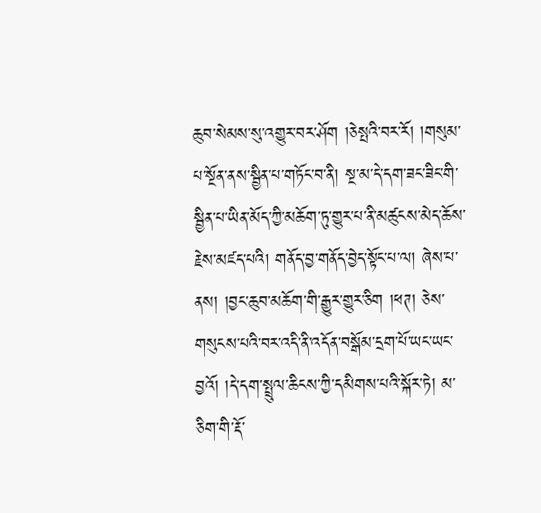ཆུབ་སེམས་སུ་འགྱུར་བར་ཤོག །ཅེསྤའི་བར་རོ། །གསུམ་པ་སྔོན་ནས་སྦྱིན་པ་གཏོང་བ་ནི། སྔ་མ་དེ་དག་ཟང་ཟིང་གི་སྦྱིན་པ་ཡིན་མོད་ཀྱི་མཆོག་ཏུ་གྱུར་པ་ནི་མཚུངས་མེད་ཆོས་རྗེས་མཛད་པའི། གནོད་བྱ་གནོད་བྱེད་སྟོང་པ་ལ། ཞེས་པ་ནས། །བྱང་ཆུབ་མཆོག་གི་རྒྱུར་གྱུར་ཅིག །ཕཊ། ཅེས་གསུངས་པའི་བར་འདི་ནི་འདོན་བསྒོམ་དྲག་པོ་ཡང་ཡང་བྱའོ། །དེ་དག་སྤྲུལ་ཆིངས་ཀྱི་དམིགས་པའི་སྐོར་ཏེ། མ་ཅིག་གི་རྡོ་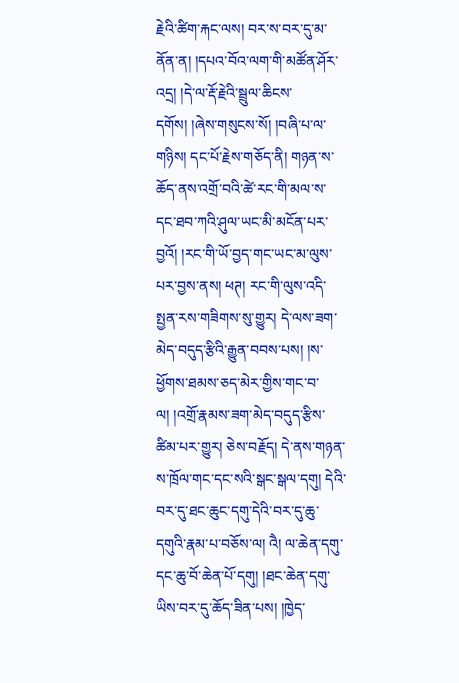རྗེའི་ཚིག་རྐང་ལས། བར་ས་བར་དུ་མ་ནོན་ན། །དཔའ་བོའ་ལག་གི་མཚོན་ཤོར་འདྲ། །དེ་ལ་རྡོ་རྗེའི་སྦྲུལ་ཆིངས་དགོས། །ཞེས་གསུངས་སོ། །བཞི་པ་ལ་གཉིས། དང་པོ་རྗེས་གཅོད་ནི། གཉན་ས་ཆོད་ནས་འགྲོ་བའི་ཚེ་རང་གི་མལ་ས་དང་ཐབ་ཀའི་ཤུལ་ཡང་མི་མངོན་པར་བྱའོ། །རང་གི་ཡོ་བྱད་གང་ཡང་མ་ལུས་པར་བྱས་ནས། ཕཊ། རང་གི་ལུས་འདི་སྤྱན་རས་གཟིགས་སུ་གྱུར། དེ་ལས་ཟག་མེད་བདུད་རྩིའི་རྒྱུན་བབས་པས། །ས་ཕྱོགས་ཐམས་ཅད་མེར་གྱིས་གང་བ་ལ། །འགྲོ་རྣམས་ཟག་མེད་བདུད་རྩིས་ཚིམ་པར་གྱུར། ཅེས་བརྗོད། དེ་ནས་གཉན་ས་ཁྲོལ་གང་དང་སའི་སྒང་སྒལ་དགུ། དེའི་བར་དུ་ཐང་ཆུང་དགུ་དེའི་བར་དུ་ཆུ་དགུའི་རྣམ་པ་བཅོས་ལ། འཻ། ལ་ཆེན་དགུ་དང་ཆུ་བོ་ཆེན་པོ་དགུ། །ཐང་ཆེན་དགུ་ཡིས་བར་དུ་ཆོད་ཟིན་པས། །ཁྱེད་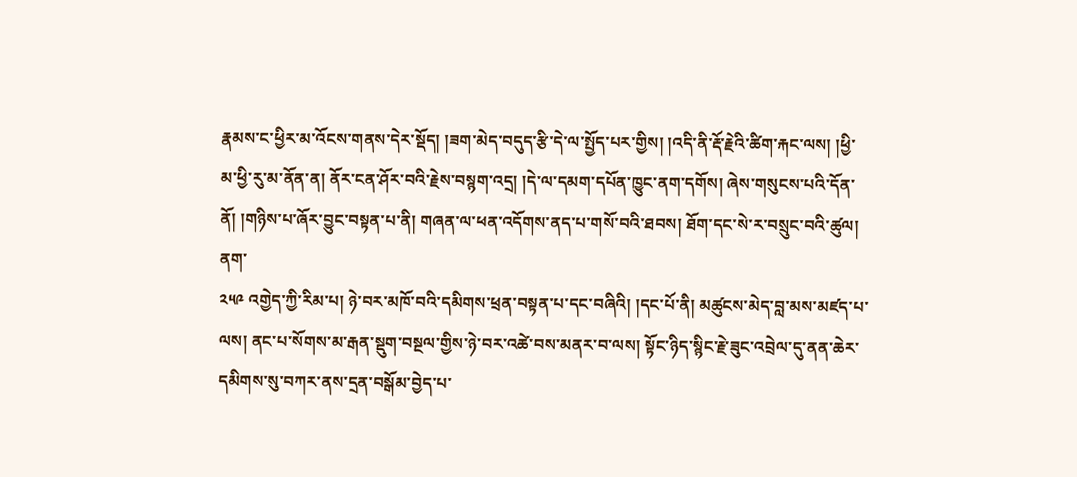རྣམས་ང་ཕྱིར་མ་འོངས་གནས་དེར་སྡོད། །ཟག་མེད་བདུད་རྩི་དེ་ལ་སྤྱོད་པར་གྱིས། །འདི་ནི་རྡོ་རྗེའི་ཚིག་རྐང་ལས། །ཕྱི་མ་ཕྱི་རུ་མ་ནོན་ན། ནོར་ངན་ཤོར་བའི་རྗེས་བསྙག་འདྲ། །དེ་ལ་དམག་དཔོན་ཁྱུང་ནག་དགོས། ཞེས་གསུངས་པའི་དོན་ནོ། །གཉིས་པ་ཞོར་བྱུང་བསྟན་པ་ནི། གཞན་ལ་ཕན་འདོགས་ནད་པ་གསོ་བའི་ཐབས། ཐོག་དང་སེ་ར་བསྲུང་བའི་ཚུལ། ནག་
༢༥༩ འགྱེད་ཀྱི་རིམ་པ། ཉེ་བར་མཁོ་བའི་དམིགས་ཕྲན་བསྟན་པ་དང་བཞིའི། །དང་པོ་ནི། མཚུངས་མེད་བླ་མས་མཛད་པ་ལས། ནང་པ་སོགས་མ་རྒན་སྡུག་བསྔལ་གྱིས་ཉེ་བར་འཚེ་བས་མནར་བ་ལས། སྟོང་ཉིད་སྙིང་རྗེ་ཟུང་འབྲེལ་དུ་ནན་ཆེར་དམིགས་སུ་བཀར་ནས་དྲན་བསྒོམ་བྱེད་པ་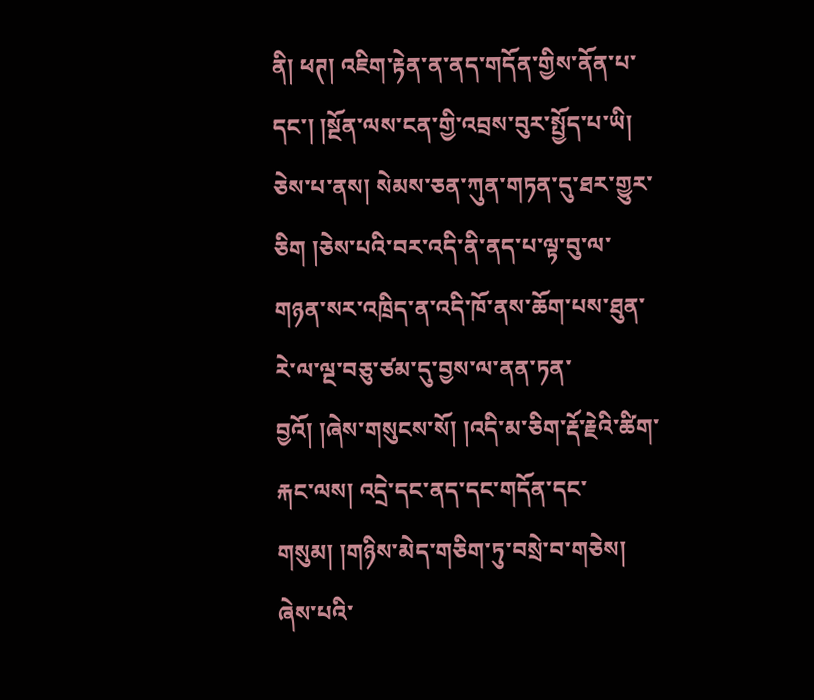ནི། ཕཊ། འཇིག་རྟེན་ན་ནད་གདོན་གྱིས་ནོན་པ་དང་། །སྔོན་ལས་ངན་གྱི་འབྲས་བུར་སྤྱོད་པ་ཡི། ཅེས་པ་ནས། སེམས་ཅན་ཀུན་གཏན་དུ་ཐར་གྱུར་ཅིག །ཅེས་པའི་བར་འདི་ནི་ནད་པ་ལྟ་བུ་ལ་གཉན་སར་འཁྲིད་ན་འདི་ཁོ་ནས་ཆོག་པས་ཐུན་རེ་ལ་ལྔ་བཅུ་ཙམ་དུ་བྱས་ལ་ནན་ཏན་བྱའོ། །ཞེས་གསུངས་སོ། །འདི་མ་ཅིག་རྡོ་རྗེའི་ཚིག་རྐང་ལས། འདྲེ་དང་ནད་དང་གདོན་དང་གསུམ། །གཉིས་མེད་གཅིག་ཏུ་བསྲེ་བ་གཅེས། ཞེས་པའི་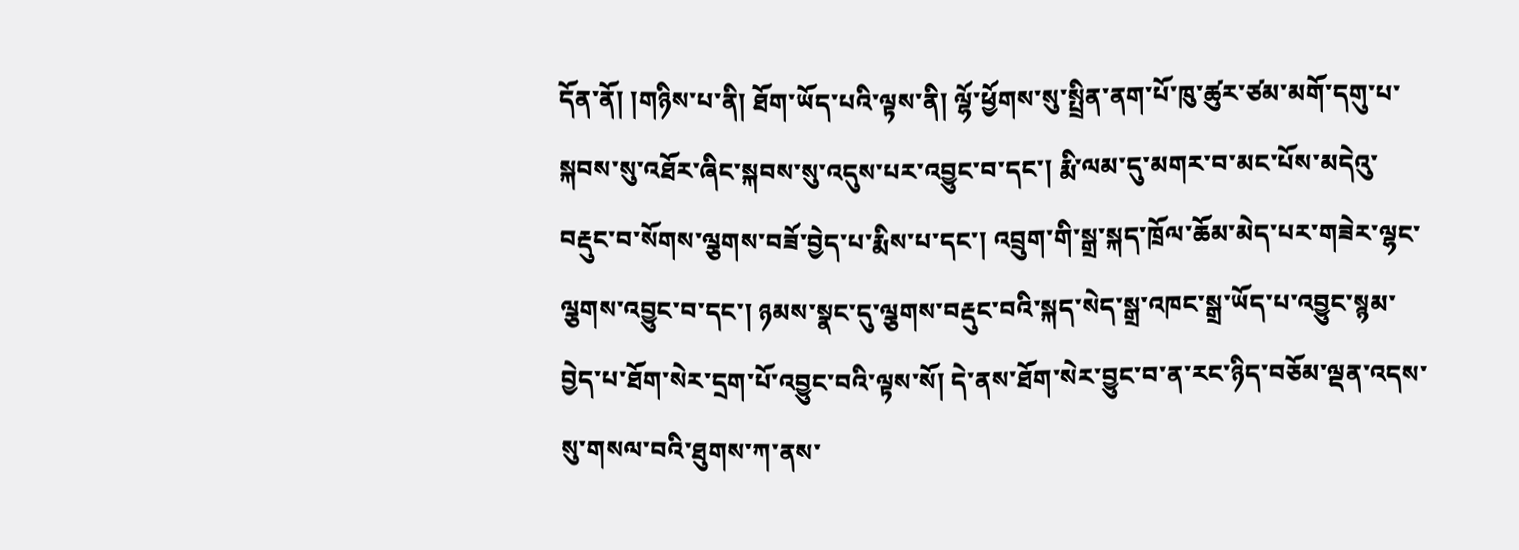དོན་ནོ། །གཉིས་པ་ནི། ཐོག་ཡོད་པའི་ལྟས་ནི། ལྷོ་ཕྱོགས་སུ་སྤྲིན་ནག་པོ་ཁུ་ཚུར་ཙམ་མགོ་དགུ་པ་སྐབས་སུ་འཐོར་ཞིང་སྐབས་སུ་འདུས་པར་འབྱུང་བ་དང་། རྨི་ལམ་དུ་མགར་བ་མང་པོས་མདེའུ་བརྡུང་བ་སོགས་ལྕགས་བཟོ་བྱེད་པ་རྨིས་པ་དང་། འབྲུག་གི་སྒྲ་སྐད་ཁྲོལ་ཆོམ་མེད་པར་གཟེར་ལྷང་ལྕགས་འབྱུང་བ་དང་། ཉམས་སྣང་དུ་ལྕགས་བརྡུང་བའི་སྐད་སེད་སྒྲ་འཁང་སྒྲ་ཡོད་པ་འབྱུང་སྙམ་བྱེད་པ་ཐོག་སེར་དྲག་པོ་འབྱུང་བའི་ལྟས་སོ། དེ་ནས་ཐོག་སེར་བྱུང་བ་ན་རང་ཉིད་བཅོམ་ལྡན་འདས་སུ་གསལ་བའི་ཐུགས་ཀ་ནས་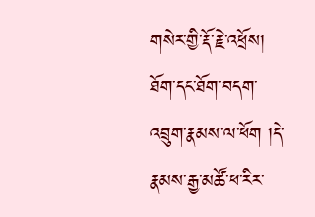གསེར་གྱི་རྡོ་རྗེ་འཕྲོས། ཐོག་དང་ཐོག་བདག་འབྲུག་རྣམས་ལ་ཕོག །དེ་རྣམས་རྒྱ་མཚོ་ཕ་རིར་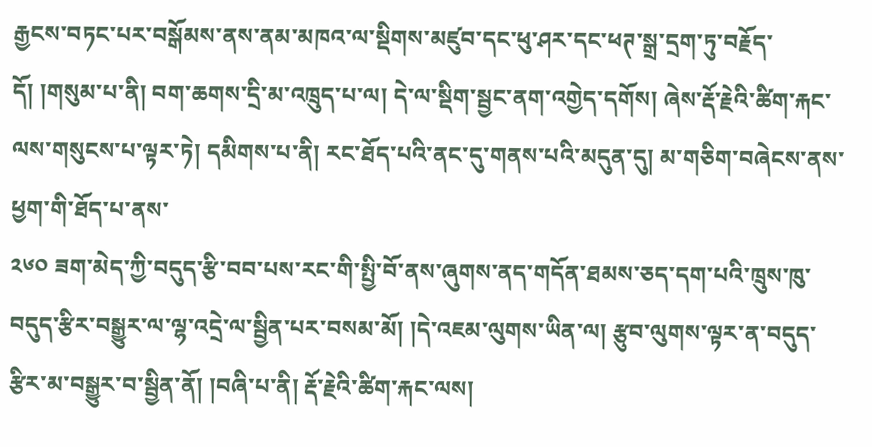རྒྱངས་བཏང་པར་བསྒོམས་ནས་ནམ་མཁའ་ལ་སྡིགས་མཛུབ་དང་ཕུ་ཤར་དང་ཕཊ་སྒྲ་དྲག་ཏུ་བརྗོད་དོ། །གསུམ་པ་ནི། བག་ཆགས་དྲི་མ་འཁྲུད་པ་ལ། དེ་ལ་སྡིག་སྦྱང་ནག་འགྱེད་དགོས། ཞེས་རྡོ་རྗེའི་ཚིག་རྐང་ལས་གསུངས་པ་ལྟར་ཏེ། དམིགས་པ་ནི། རང་ཐོད་པའི་ནང་དུ་གནས་པའི་མདུན་དུ། མ་གཅིག་བཞེངས་ནས་ཕྱག་གི་ཐོད་པ་ནས་
༢༦༠ ཟག་མེད་ཀྱི་བདུད་རྩི་བབ་པས་རང་གི་སྤྱི་བོ་ནས་ཞུགས་ནད་གདོན་ཐམས་ཅད་དག་པའི་ཁྲུས་ཁུ་བདུད་རྩིར་བསྒྱུར་ལ་ལྷ་འདྲེ་ལ་སྦྱིན་པར་བསམ་མོ། །དེ་འཇམ་ལུགས་ཡིན་ལ། རྩུབ་ལུགས་ལྟར་ན་བདུད་རྩིར་མ་བསྒྱུར་བ་སྦྱིན་ནོ། །བཞི་པ་ནི། རྡོ་རྗེའི་ཚིག་རྐང་ལས།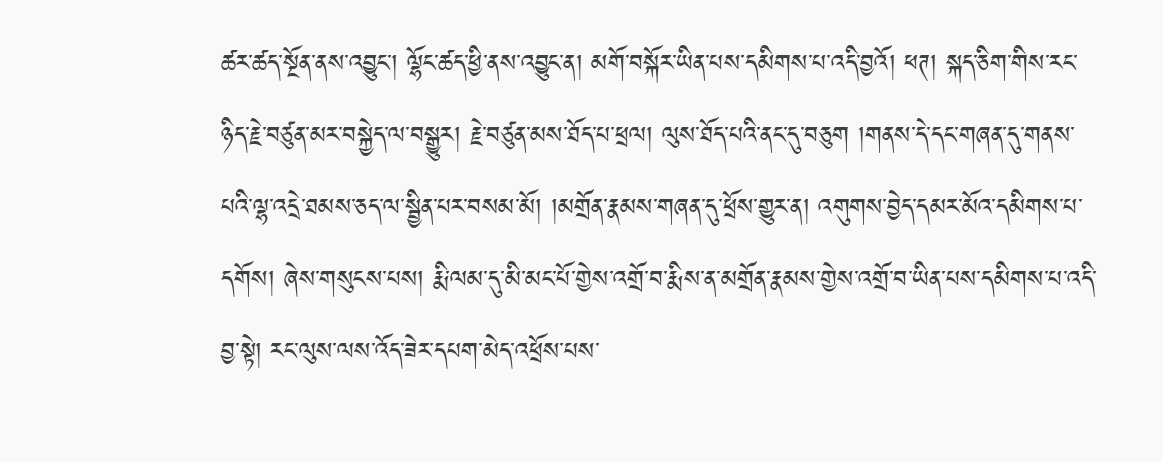ཚར་ཚད་སྔོན་ནས་འབྱུང་། ལྷོང་ཚད་ཕྱི་ནས་འབྱུང་ན། མགོ་བསྐོར་ཡིན་པས་དམིགས་པ་འདི་བྱའོ། ཕཊ། སྐད་ཅིག་གིས་རང་ཉིད་རྗེ་བཙུན་མར་བསྐྱེད་ལ་བསྒྱུར། རྗེ་བཙུན་མས་ཐོད་པ་ཕྲལ། ལུས་ཐོད་པའི་ནང་དུ་བཅུག །གནས་དེ་དང་གཞན་དུ་གནས་པའི་ལྷ་འདྲེ་ཐམས་ཅད་ལ་སྦྱིན་པར་བསམ་མོ། །མགྲོན་རྣམས་གཞན་དུ་ཕྲོས་གྱུར་ན། འགུགས་བྱེད་དམར་མོའ་དམིགས་པ་དགོས། ཞེས་གསུངས་པས། རྨི་ལམ་དུ་མི་མང་པོ་གྱེས་འགྲོ་བ་རྨིས་ན་མགྲོན་རྣམས་གྱེས་འགྲོ་བ་ཡིན་པས་དམིགས་པ་འདི་བྱ་སྟེ། རང་ལུས་ལས་འོད་ཟེར་དཔག་མེད་འཕྲོས་པས་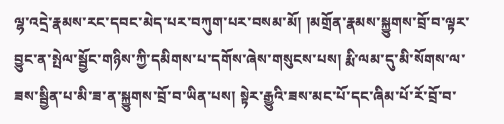ལྷ་འདྲེ་རྣམས་རང་དབང་མེད་པར་བཀུག་པར་བསམ་མོ། །མགྲོན་རྣམས་སྐྱུགས་བྲོ་བ་ལྟར་བྱུང་ན་སྤེལ་སྦྱོང་གཉིས་ཀྱི་དམིགས་པ་དགོས་ཞེས་གསུངས་པས། རྨི་ལམ་དུ་མི་སོགས་ལ་ཟས་སྦྱིན་པ་མི་ཟ་ན་སྐྱུགས་བྲོ་བ་ཡིན་པས། སྟེར་རྒྱུའི་ཟས་མང་པོ་དང་ཞིམ་པོ་རོ་བྲོ་བ་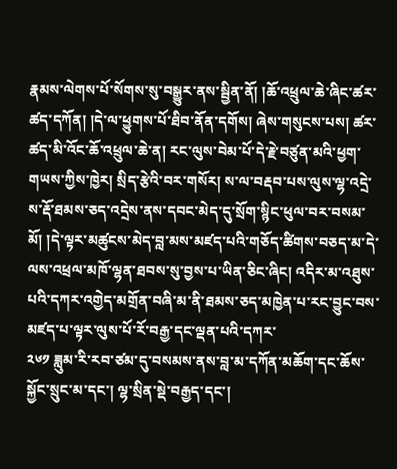རྣམས་ལེགས་པོ་སོགས་སུ་བསྒྱུར་ནས་སྦྱིན་ནོ། །ཆོ་འཕྲུལ་ཆེ་ཞིང་ཚར་ཚད་དཀོན། །དེ་ལ་ཕྱུགས་པོ་ཐིབ་ནོན་དགོས། ཞེས་གསུངས་པས། ཚར་ཚད་མི་འོང་ཆོ་འཕྲུལ་ཆེ་ན། རང་ལུས་བེམ་པོ་དེ་རྗེ་བཙུན་མའི་ཕྱག་གཡས་ཀྱིས་ཁྱེར། སྲིད་རྩེའི་བར་གསོར། ས་ལ་བརྡབ་པས་ལུས་ལྷ་འདྲེ་ས་རྡོ་ཐམས་ཅད་འདྲེས་ནས་དབང་མེད་དུ་སྲོག་སྙིང་ཕུལ་བར་བསམ་མོ། །དེ་ལྟར་མཚུངས་མེད་བླ་མས་མཛད་པའི་གཅོད་ཚིགས་བཅད་མ་དེ་ལས་འཕྲལ་མཁོ་ལྷན་ཐབས་སུ་བྱས་པ་ཡིན་ཅིང་ཞིང། འདིར་མ་འཐུས་པའི་དཀར་འགྱེད་མགྲོན་བཞི་མ་ནི་ཐམས་ཅད་མཁྱེན་པ་རང་བྱུང་བས་མཛད་པ་ལྟར་ལུས་པོ་རོ་བརྒྱ་དང་ལྡན་པའི་དཀར་
༢༦༡ ཟླུམ་རི་རབ་ཙམ་དུ་བསམས་ནས་བླ་མ་དཀོན་མཆོག་དང་ཆོས་སྐྱོང་སྲུང་མ་དང་། ལྷ་སྲིན་སྡེ་བརྒྱད་དང་།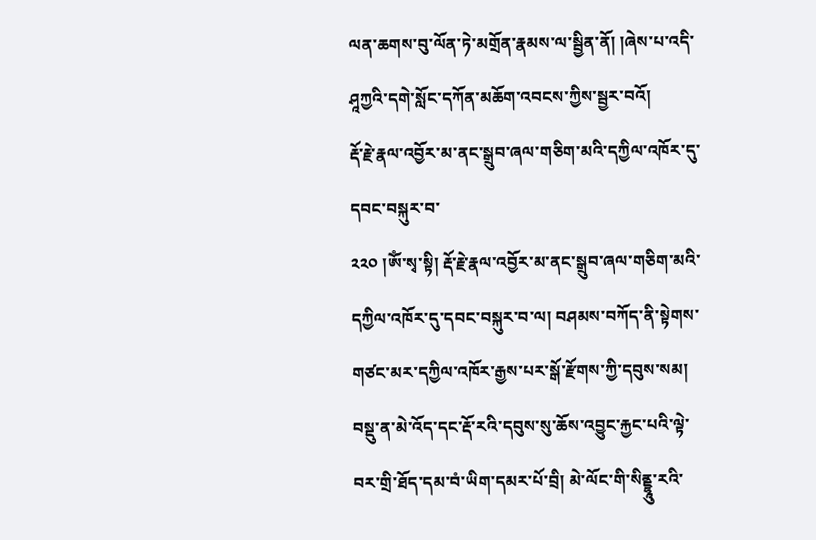ལན་ཆགས་བུ་ལོན་ཏེ་མགྲོན་རྣམས་ལ་སྦྱིན་ནོ། །ཞེས་པ་འདི་ཤཱཀྱའི་དགེ་སློང་དཀོན་མཆོག་འབངས་ཀྱིས་སྦྱར་བའོ།
རྡོ་རྗེ་རྣལ་འབྱོར་མ་ནང་སྒྲུབ་ཞལ་གཅིག་མའི་དཀྱིལ་འཁོར་དུ་དབང་བསྐུར་བ་
༢༢༠ །ༀ་སྭ་སྟི། རྡོ་རྗེ་རྣལ་འབྱོར་མ་ནང་སྒྲུབ་ཞལ་གཅིག་མའི་དཀྱིལ་འཁོར་དུ་དབང་བསྐུར་བ་ལ། བཤམས་བཀོད་ནི་སྟེགས་གཙང་མར་དཀྱིལ་འཁོར་རྒྱས་པར་སྒོ་རྫོགས་ཀྱི་དབུས་སམ། བསྡུ་ན་མེ་འོད་དང་རྡོ་རའི་དབུས་སུ་ཆོས་འབྱུང་རྐྱང་པའི་ལྟེ་བར་གྲི་ཐོད་དམ་བཾ་ཡིག་དམར་པོ་བྲི། མེ་ལོང་གི་སིནྡྷཱུ་རའི་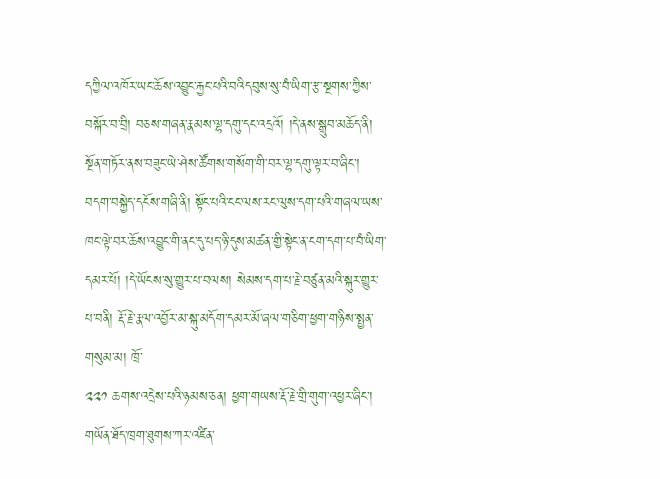དཀྱིལ་འཁོར་ཡང་ཆོས་འབྱུང་རྐྱང་པའི་བའིདབུས་སུ་བཾ་ཡིག་རྩ་སྔགས་ཀྱིས་བསྐོར་བ་བྲི། བཅས་གཞན་རྣམས་ལྷ་དགུ་དང་འདྲའོ། །དེ་ནས་སྒྲུབ་མཆོད་ནི། སྔོན་གཏོར་ནས་བཟུང་ཡེ་ཤེས་ཚོགས་གསོག་གི་བར་ལྷ་དགུ་ལྟར་བ་ཞིང་། བདག་བསྐྱེད་དངོས་གཞི་ནི། སྟོང་པའི་ངང་ལས་རང་ལུས་དག་པའི་གཞལ་ཡས་ཁང་ལྟེ་བར་ཆོས་འབྱུང་གི་ནང་དུ་པད་ཉི་དུས་མཚན་གྱི་སྟེང་ན་ངག་དག་པ་བཾ་ཡིག་དམར་པོ། །དེ་ཡོངས་སུ་གྱུར་པ་བལས། སེམས་དག་པ་རྗེ་བཙུན་མའི་སྐུར་གྱུར་པ་བནི། རྡོ་རྗེ་རྣལ་འབྱོར་མ་སྐུ་མདོག་དམར་མོ་ཞལ་གཅིག་ཕྱག་གཉིས་སྤྱན་གསུམ་མ། ཁྲོ་
༢༢༡ ཆགས་འདྲེས་པའི་ཉམས་ཅན། ཕྱག་གཡས་རྡོ་རྗེ་གྲི་གུག་འཕྱར་ཞིང་། གཡོན་ཐོད་ཁྲག་ཐུགས་ཀར་འཛིན་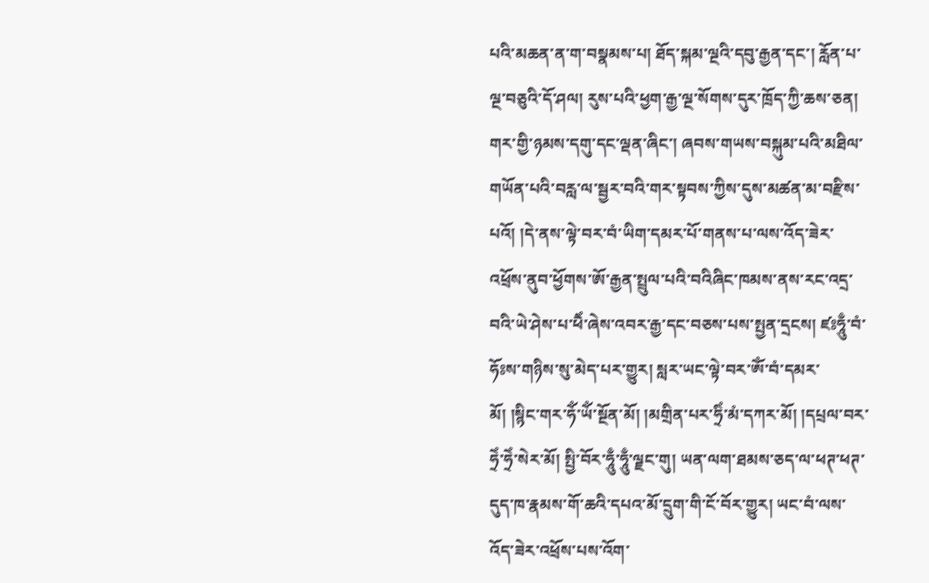པའི་མཆན་ན་ག་བསྣམས་པ། ཐོད་སྐམ་ལྔའི་དབུ་རྒྱན་དང་། རློན་པ་ལྔ་བཅུའི་དོ་ཤལ། རུས་པའི་ཕྱག་རྒྱ་ལྔ་སོགས་དུར་ཁྲོད་ཀྱི་ཆས་ཅན། གར་གྱི་ཉམས་དགུ་དང་ལྡན་ཞིང་། ཞབས་གཡས་བསྐུམ་པའི་མཐིལ་གཡོན་པའི་བརླ་ལ་སྦྱར་བའི་གར་སྟབས་ཀྱིས་དུས་མཚན་མ་བརྫིས་པའོ། །དེ་ནས་ལྟེ་བར་བཾ་ཡིག་དམར་པོ་གནས་པ་ལས་འོད་ཟེར་འཕྲོས་ནུབ་ཕྱོགས་ཨོ་རྒྱན་སྤྲུལ་པའི་བའིཞིང་ཁམས་ནས་རང་འདྲ་བའི་ཡེ་ཤེས་པ་ཕཻཾ་ཞེས་འབར་རྒྱ་དང་བཅས་པས་སྤྱན་དྲངས། ཛཿཧཱུྃ་བཾ་ཧོཿས་གཉིས་སུ་མེད་པར་གྱུར། སླར་ཡང་ལྟེ་བར་ༀ་བཾ་དམར་མོ། །སྙིང་གར་ཧོཾ་ཡོཾ་སྔོན་མོ། །མགྲིན་པར་ཧྲིཾ་མཾ་དཀར་མོ། །དཔྲལ་བར་ཧྲེཾ་ཧྲེཾ་སེར་མོ། སྤྱི་བོར་ཧཱུྃ་ཧཱུྃ་ལྗང་གུ། ཡན་ལག་ཐམས་ཅད་ལ་ཕཊ་ཕཊ་དུད་ཁ་རྣམས་གོ་ཆའི་དཔའ་མོ་དྲུག་གི་ངོ་བོར་གྱུར། ཡང་བཾ་ལས་འོད་ཟེར་འཕྲོས་པས་འོག་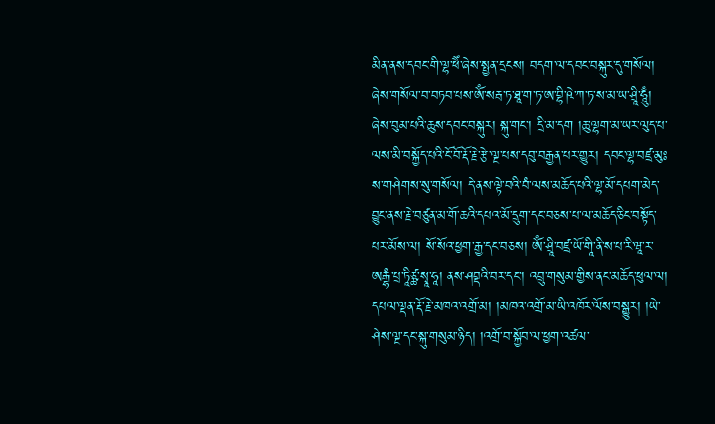མིན་ནས་དབང་གི་ལྷ་ཕཻཾ་ཞེས་སྤྱན་དྲངས། བདག་ལ་དབང་བསྐུར་དུ་གསོལ། ཞེས་གསོལ་བ་བཏབ་པས་ༀ་སརྦ་ཏ་ཐཱ་ག་ཏ་ཨ་བྷི་ཥེ་ཀ་ཏ་ས་མ་ཡ་ཤྲཱི་ཧཱུྃ། ཞེས་བུམ་པའི་ཆུས་དབང་བསྐུར། སྐུ་གང་། དྲི་མ་དག །ཆུ་ལྷག་མ་ཡར་ལུད་པ་ལས་མི་བསྐྱོད་པའི་ངོ་བོ་རྡོ་རྗེ་རྩེ་ལྔ་པས་དབུ་བརྒྱན་པར་གྱུར། དབང་ལྷ་བཛྲ་མུཿས་གཤེགས་སུ་གསོལ། དེ་ནས་ལྟེ་བའི་བཾ་ལས་མཆོད་པའི་ལྷ་མོ་དཔག་མེད་བྱུང་ནས་རྗེ་བཙུན་མ་གོ་ཆའི་དཔའ་མོ་དྲུག་དང་བཅས་པ་ལ་མཆོད་ཅིང་བསྟོད་པར་མོས་ལ། སོ་སོའ་ཕྱག་རྒྱ་དང་བཅས། ༀ་ཤྲཱི་བཛྲ་ཡོ་གཱི་ནི་ས་པ་རི་ཝཱ་ར་ཨརྒྷཾ་པྲ་ཏཱིཙྪ་སྭཱ་ཧཱ། ནས་ཤབྡའི་བར་དང་། འབྲུ་གསུམ་གྱིས་ནང་མཆོད་ཕུལ་ལ། དཔལ་ལྡན་རྡོ་རྗེ་མཁའ་འགྲོ་མ། །མཁའ་འགྲོ་མ་ཡི་འཁོར་ལོས་བསྒྱུར། །ཡེ་ཤེས་ལྔ་དང་སྐུ་གསུམ་ཉིད། །འགྲོ་བ་སྐྱོབ་ལ་ཕྱག་འཚལ་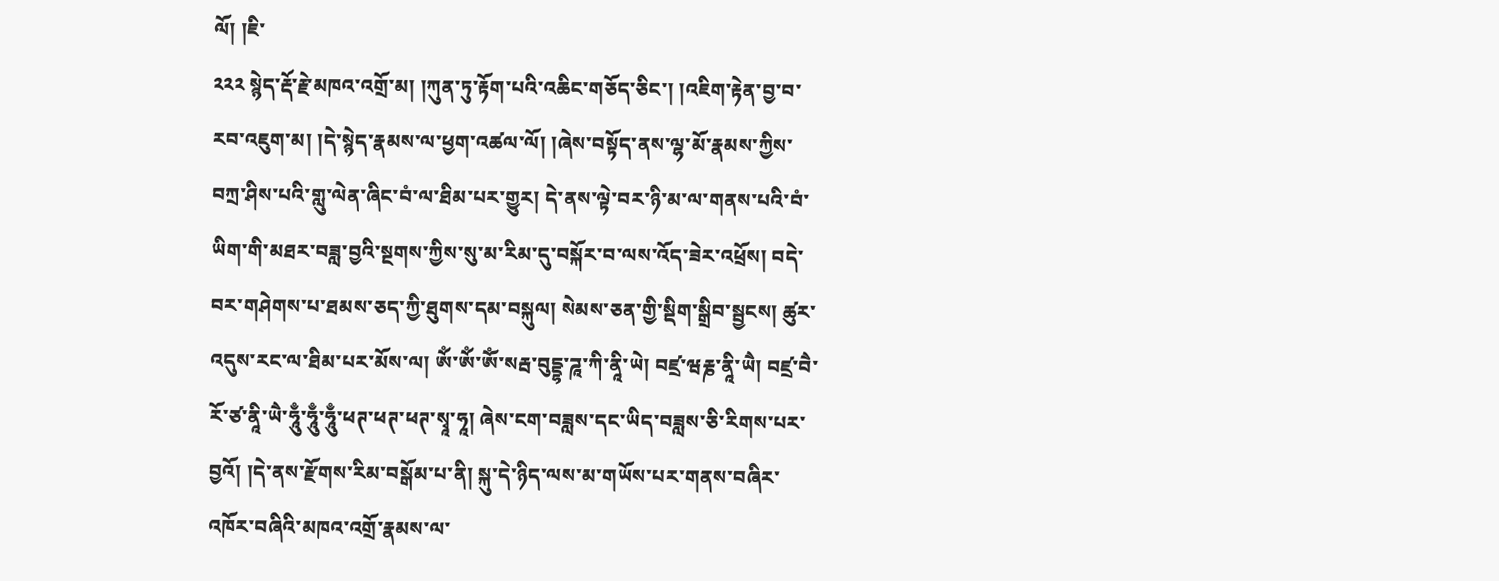ལོ། །ཇི་
༢༢༢ སྙེད་རྡོ་རྗེ་མཁའ་འགྲོ་མ། །ཀུན་ཏུ་རྟོག་པའི་འཆིང་གཅོད་ཅིང་། །འཇིག་རྟེན་བྱ་བ་རབ་འཇུག་མ། །དེ་སྙེད་རྣམས་ལ་ཕྱག་འཚལ་ལོ། །ཞེས་བསྟོད་ནས་ལྷ་མོ་རྣམས་ཀྱིས་བཀྲ་ཤིས་པའི་གླུ་ལེན་ཞིང་བཾ་ལ་ཐིམ་པར་གྱུར། དེ་ནས་ལྟེ་བར་ཉི་མ་ལ་གནས་པའི་བཾ་ཡིག་གི་མཐར་བཟླ་བྱའི་སྔགས་ཀྱིས་སུ་མ་རིམ་དུ་བསྐོར་བ་ལས་འོད་ཟེར་འཕྲོས། བདེ་བར་གཤེགས་པ་ཐམས་ཅད་ཀྱི་ཐུགས་དམ་བསྐུལ། སེམས་ཅན་གྱི་སྡིག་སྒྲིབ་སྦྱངས། ཚུར་འདུས་རང་ལ་ཐིམ་པར་མོས་ལ། ༀ་ༀ་ༀ་སརྦ་བུདྡྷ་ཌཱ་ཀི་ནཱི་ཡེ། བཛྲ་ཝརྞ་ནཱི་ཡཻ། བཛྲ་བཻ་རོ་ཙ་ནཱི་ཡཻ་ཧཱུྃ་ཧཱུྃ་ཧཱུྃ་ཕཊ་ཕཊ་ཕཊ་སྭཱ་ཧཱ། ཞེས་ངག་བཟླས་དང་ཡིད་བཟླས་ཅི་རིགས་པར་བྱའོ། །དེ་ནས་རྫོགས་རིམ་བསྒོམ་པ་ནི། སྐུ་དེ་ཉིད་ལས་མ་གཡོས་པར་གནས་བཞིར་འཁོར་བཞིའི་མཁའ་འགྲོ་རྣམས་ལ་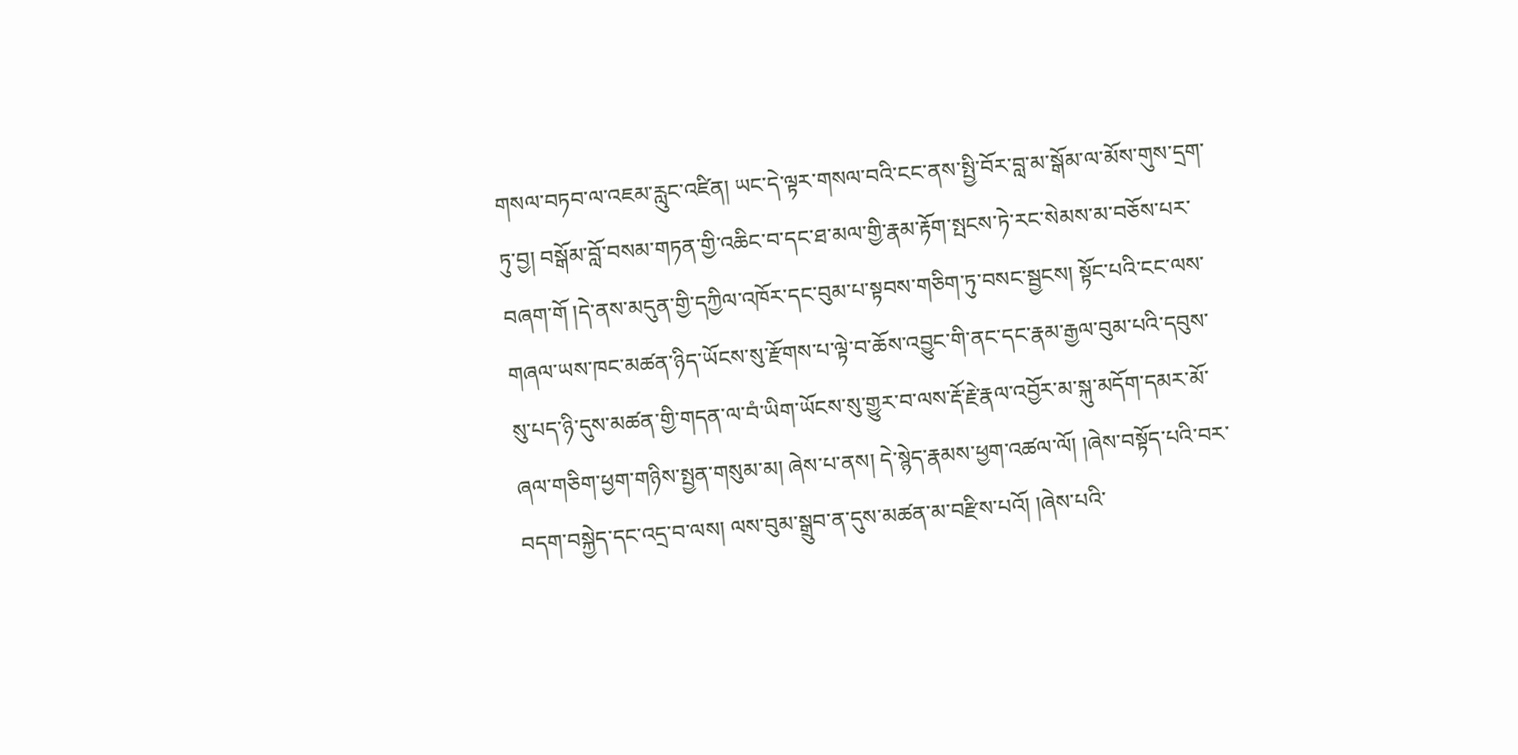གསལ་བཏབ་ལ་འཇམ་རླུང་འཛིན། ཡང་དེ་ལྟར་གསལ་བའི་ངང་ནས་སྤྱི་བོར་བླ་མ་སྒོམ་ལ་མོས་གུས་དྲག་ཏུ་བྱ། བསྒོམ་བློ་བསམ་གཏན་གྱི་འཆིང་བ་དང་ཐ་མལ་གྱི་རྣམ་རྟོག་སྤངས་ཏེ་རང་སེམས་མ་བཅོས་པར་བཞག་གོ །དེ་ནས་མདུན་གྱི་དཀྱིལ་འཁོར་དང་བུམ་པ་སྟབས་གཅིག་ཏུ་བསང་སྦྱངས། སྟོང་པའི་ངང་ལས་གཞལ་ཡས་ཁང་མཚན་ཉིད་ཡོངས་སུ་རྫོགས་པ་ལྟེ་བ་ཆོས་འབྱུང་གི་ནང་དང་རྣམ་རྒྱལ་བུམ་པའི་དབུས་སུ་པད་ཉི་དུས་མཚན་གྱི་གདན་ལ་བཾ་ཡིག་ཡོངས་སུ་གྱུར་བ་ལས་རྡོ་རྗེ་རྣལ་འབྱོར་མ་སྐུ་མདོག་དམར་མོ་ཞལ་གཅིག་ཕྱག་གཉིས་སྤྱན་གསུམ་མ། ཞེས་པ་ནས། དེ་སྙེད་རྣམས་ཕྱག་འཚལ་ལོ། །ཞེས་བསྟོད་པའི་བར་བདག་བསྐྱེད་དང་འདྲ་བ་ལས། ལས་བུམ་སྒྲུབ་ན་དུས་མཚན་མ་བརྫིས་པའོ། །ཞེས་པའི་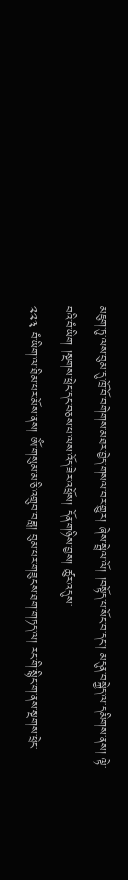མཇུག་ཏུ་ལས་བུམ་དུ་ཁྲོ་བོ་བགེགས་མཐར་བྱེད་གསལ་བར་གྱུར། ཞེས་སྦྲེལ་ལོ། །བསྟོད་པ་སོང་བ་དང་། མདུན་བསྐྱེད་ལ་དམིགས་ནས། ལྟེ་བའི་བཾ་ཡིག །སྔགས་ཕྲེང་དང་བཅས་པ་ལས་འོད་ཟེར་འཕྲོས། དོན་གཉིས་བྱས། ཚུར་འདུས་
༢༢༣ བཾ་ཡིག་ལ་ཐིམ་པར་མོས་ནས། ༀ་གསུམ་མ་ཅི་འགྲུབ་བཟླ། བུམ་པར་གཟུངས་ཐག་གཏད་ལ། རང་གི་སྙིང་ག་ནས་སྔགས་ཕྲེང་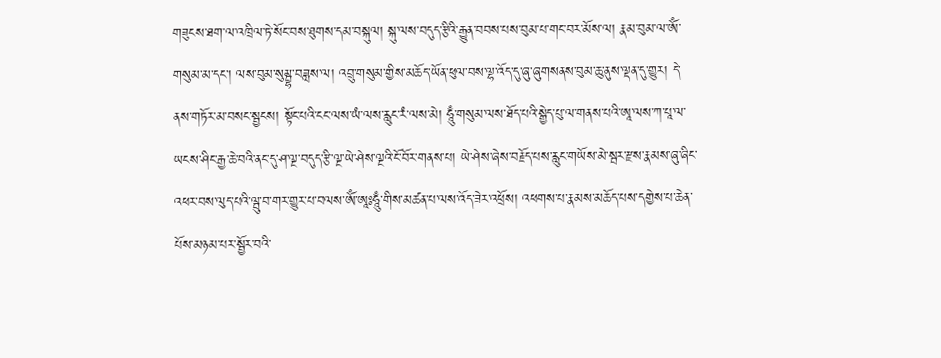གཟུངས་ཐག་ལ་འཁྲིལ་ཏེ་སོང་བས་ཐུགས་དམ་བསྐུལ། སྐུ་ལས་བདུད་རྩིའི་རྒྱུན་བབས་པས་བུམ་པ་གང་བར་མོས་ལ། རྣམ་བུམ་ལ་ༀ་གསུམ་མ་དང་། ལས་བུམ་སུམྦྷ་བཟླས་ལ། འབྲུ་གསུམ་གྱིས་མཆོད་ཡོན་ཕུལ་བས་ལྷ་འོད་དུ་ཞུ་ཞུགསནས་བུམ་ཆུ་ནུས་ལྡན་དུ་གྱུར། དེ་ནས་གཏོར་མ་བསང་སྦྱངས། སྟོང་པའི་ངང་ལས་ཡཾ་ལས་རླུང་རཾ་ལས་མེ། ཧཱུྃ་གསུམ་ལས་ཐོད་པའི་སྒྱེད་པུ་ལ་གནས་པའི་ཨཱ་ལས་ཀ་པཱ་ལ་ཡངས་ཤིང་རྒྱ་ཆེ་བའི་ནང་དུ་ཤ་ལྔ་བདུད་རྩི་ལྔ་ཡེ་ཤེས་ལྔའི་ངོ་བོར་གནས་པ། ཡེ་ཤེས་ཞེས་བརྗོད་པས་རླུང་གཡོས་མེ་སྦར་རྫས་རྣམས་ཞུ་ཞིང་འཕར་བས་ལུད་པའི་ལྦུ་བ་གར་གྱུར་པ་བལས་ༀ་ཨཱཿཧཱུྃ་གིས་མཚན་པ་ལས་འོད་ཟེར་འཕྲོས། འཕགས་པ་རྣམས་མཆོད་པས་དགྱེས་པ་ཆེན་པོས་མཉམ་པར་སྦྱོར་བའི་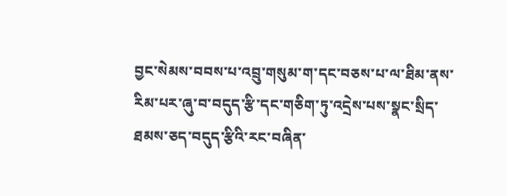བྱང་སེམས་བབས་པ་འབྲུ་གསུམ་ག་དང་བཅས་པ་ལ་ཐིམ་ནས་རིམ་པར་ཞུ་བ་བདུད་རྩི་དང་གཅིག་ཏུ་འདྲེས་པས་སྣང་སྲིད་ཐམས་ཅད་བདུད་རྩིའི་རང་བཞིན་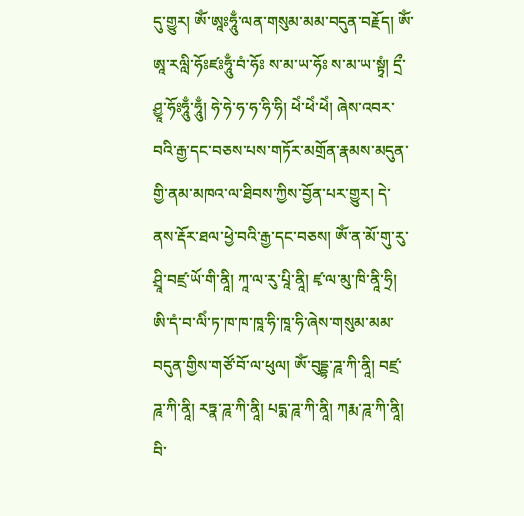དུ་གྱུར། ༀ་ཨཱཿཧཱུྃ་ལན་གསུམ་མམ་བདུན་བརྗོད། ༀ་ཨཱ་རལླི་ཧོཿཛཿཧཱུྃ་བཾ་ཧོཿ ས་མ་ཡ་ཧོཿ ས་མ་ཡ་སྟྭཾ། དྲྀ་ཤྱཱ་ཧོཿཧཱུྃ་ཧཱུྃ། ཧེ་ཧེ་ཧ་ཧ་ཧི་ཧི། ཕེཾ་ཕེཾ་ཕེཾ། ཞེས་འབར་བའི་རྒྱ་དང་བཅས་པས་གཏོར་མགྲོན་རྣམས་མདུན་གྱི་ནམ་མཁའ་ལ་ཐིབས་ཀྱིས་བྱོན་པར་གྱུར། དེ་ནས་རྡོར་ཐལ་ཕྱེ་བའི་རྒྱ་དང་བཅས། ༀ་ན་མོ་གུ་རུ་ཤྲཱི་བཛྲ་ཡོ་གི་ནཱི། ཀཱ་ལ་རུ་པཱི་ནཱི། ཛྭ་ལ་མུ་ཁི་ནཱི་ཧྲི། ཨི་དཾ་བ་ལིཾ་ཏ་ཁ་ཁ་ཁཱ་ཧི་ཁཱ་ཧི་ཞེས་གསུམ་མམ་བདུན་གྱིས་གཙོ་བོ་ལ་ཕུལ། ༀ་བུདྡྷ་ཌཱ་ཀི་ནཱི། བཛྲ་ཌཱ་ཀི་ནཱི། རཏྣ་ཌཱ་ཀི་ནཱི། པདྨ་ཌཱ་ཀི་ནཱི། ཀརྨ་ཌཱ་ཀི་ནཱི། བི་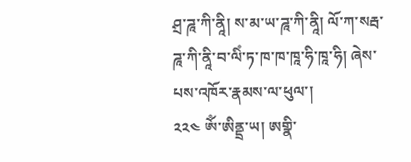ཤྲ་ཌཱ་ཀི་ནཱི། ས་མ་ཡ་ཌཱ་ཀི་ནཱི། ལོ་ཀ་སརྦ་ཌཱ་ཀི་ནཱི་བ་ལིཾ་ཏ་ཁ་ཁ་ཁཱ་ཧི་ཁཱ་ཧི། ཞེས་པས་འཁོར་རྣམས་ལ་ཕུལ་།
༢༢༤ ༀ་ཨིནྡྲ་ཡ། ཨགྣི་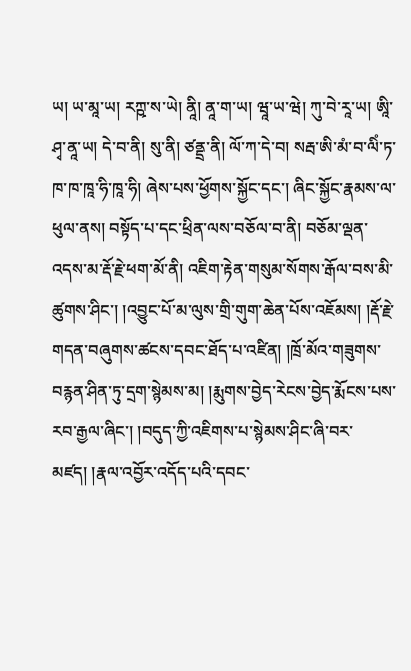ཡ། ཡ་མཱ་ཡ། རཀྵ་ས་ཡེ། ནཱི། ནཱ་ག་ཡ། ཝཱ་ཡ་ཝེ། ཀུ་བེ་རཱ་ཡ། ཨཱི་ཤྭ་ནཱ་ཡ། དེ་བ་ནི། སུ་ནི། ཙནྡྲ་ནི། ལོ་ཀ་དེ་བ། སརྦ་ཨི་མཾ་བ་ལིཾ་ཏ་ཁ་ཁ་ཁཱ་ཧི་ཁཱ་ཧི། ཞེས་པས་ཕྱོགས་སྐྱོང་དང་། ཞིང་སྐྱོང་རྣམས་ལ་ཕུལ་ནས། བསྟོད་པ་དང་ཕྲིན་ལས་བཅོལ་བ་ནི། བཅོམ་ལྡན་འདས་མ་རྡོ་རྗེ་ཕག་མོ་ནི། འཇིག་རྟེན་གསུམ་སོགས་རྒོལ་བས་མི་ཚུགས་ཤིང་། །འབྱུང་པོ་མ་ལུས་གྲི་གུག་ཆེན་པོས་འཇོམས། །རྡོ་རྗེ་གདན་བཞུགས་ཚངས་དབང་ཐོད་པ་འཛིན། །ཁྲོ་མོའ་གཟུགས་བརྙན་ཤིན་ཏུ་དྲག་སྙེམས་མ། །རྨུགས་བྱེད་རེངས་བྱེད་རྨོངས་པས་རབ་རྒྱལ་ཞིང་། །བདུད་ཀྱི་འཇིགས་པ་སྙེམས་ཤིང་ཞི་བར་མཛད། །རྣལ་འབྱོར་འདོད་པའི་དབང་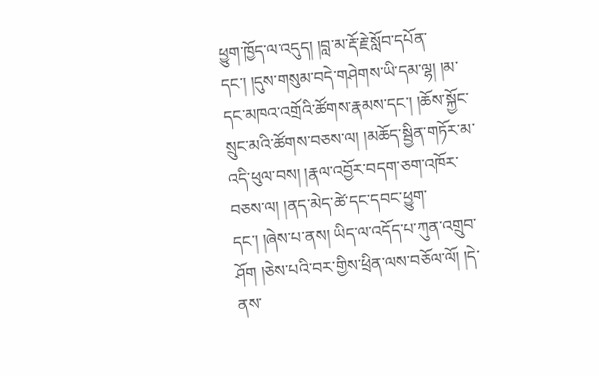ཕྱུག་ཁྱོད་ལ་འདུད། །བླ་མ་རྡོ་རྗེ་སློབ་དཔོན་དང་། །དུས་གསུམ་བདེ་གཤེགས་ཡི་དམ་ལྷ། །མ་དང་མཁའ་འགྲོའི་ཚོགས་རྣམས་དང་། །ཆོས་སྐྱོང་སྲུང་མའི་ཚོགས་བཅས་ལ། །མཆོད་སྦྱིན་གཏོར་མ་འདི་ཕུལ་བས། །རྣལ་འབྱོར་བདག་ཅག་འཁོར་བཅས་ལ། །ནད་མེད་ཚེ་དང་དབང་ཕྱུག་དང་། །ཞེས་པ་ནས། ཡིད་ལ་འདོད་པ་ཀུན་འགྲུབ་ཤོག །ཅེས་པའི་བར་གྱིས་ཕྲིན་ལས་བཅོལ་ལོ། །དེ་ནས་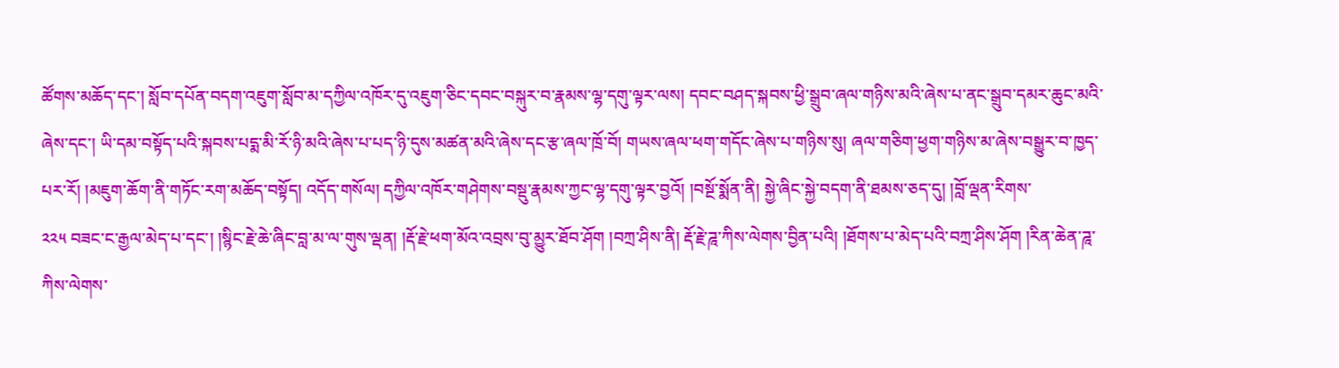ཚོགས་མཆོད་དང་། སློབ་དཔོན་བདག་འཇུག་སློབ་མ་དཀྱིལ་འཁོར་དུ་འཇུག་ཅིང་དབང་བསྐུར་བ་རྣམས་ལྷ་དགུ་ལྟར་ལས། དབང་བཤད་སྐབས་ཕྱི་སྒྲུབ་ཞལ་གཉིས་མའི་ཞེས་པ་ནང་སྒྲུབ་དམར་ཆུང་མའི་ཞེས་དང་། ཡི་དམ་བསྟོད་པའི་སྐབས་པདྨ་མི་རོ་ཉི་མའི་ཞེས་པ་པད་ཉི་དུས་མཚན་མའི་ཞེས་དང་རྩ་ཞལ་ཁྲོ་བོ། གཡས་ཞལ་ཕག་གདོང་ཞེས་པ་གཉིས་སུ། ཞལ་གཅིག་ཕྱག་གཉིས་མ་ཞེས་བསྒྱུར་བ་ཁྱད་པར་རོ། །མཇུག་ཆོག་ནི་གཏོང་རག་མཆོད་བསྟོད། འདོད་གསོལ། དཀྱིལ་འཁོར་གཤེགས་བསྡུ་རྣམས་ཀྱང་ལྷ་དགུ་ལྟར་བྱའོ། །བསྔོ་སྨོན་ནི། སྐྱེ་ཞིང་སྐྱེ་བདག་ནི་ཐམས་ཅད་དུ། །བློ་ལྡན་རིགས་
༢༢༥ བཟང་ང་རྒྱལ་མེད་པ་དང་། །སྙིང་རྗེ་ཆེ་ཞིང་བླ་མ་ལ་གུས་ལྡན། །རྡོ་རྗེ་ཕག་མོའ་འབྲས་བུ་མྱུར་ཐོབ་ཤོག །བཀྲ་ཤིས་ནི། རྡོ་རྗེ་ཌཱ་ཀིས་ལེགས་བྱིན་པའི། །ཐོགས་པ་མེད་པའི་བཀྲ་ཤིས་ཤོག །རིན་ཆེན་ཌཱ་ཀིས་ལེགས་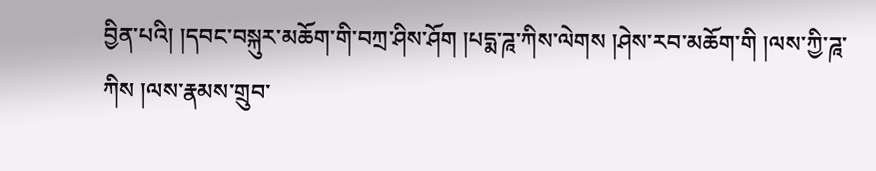བྱིན་པའི། །དབང་བསྐུར་མཆོག་གི་བཀྲ་ཤིས་ཤོག །པདྨ་ཌཱ་ཀིས་ལེགས །ཤེས་རབ་མཆོག་གི །ལས་ཀྱི་ཌཱ་ཀིས །ལས་རྣམས་གྲུབ་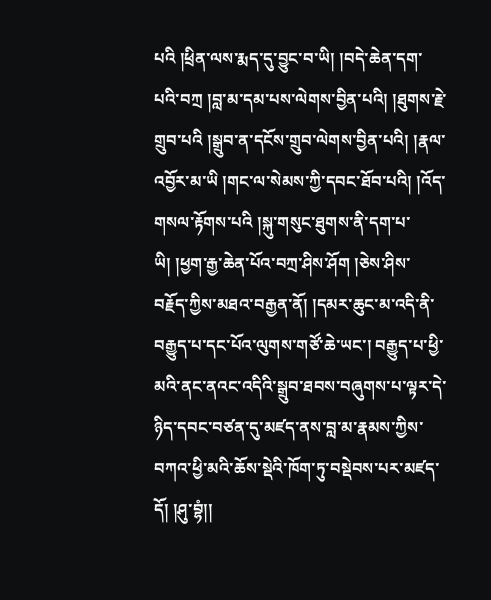པའི །ཕྲིན་ལས་རྨད་དུ་བྱུང་བ་ཡི། །བདེ་ཆེན་དག་པའི་བཀྲ །བླ་མ་དམ་པས་ལེགས་བྱིན་པའི། །ཐུགས་རྗེ་གྲུབ་པའི །སྒྲུབ་ན་དངོས་གྲུབ་ལེགས་བྱིན་པའི། །རྣལ་འབྱོར་མ་ཡི །གང་ལ་སེམས་ཀྱི་དབང་ཐོབ་པའི། །འོད་གསལ་རྟོགས་པའི །སྐུ་གསུང་ཐུགས་ནི་དག་པ་ཡི། །ཕྱག་རྒྱ་ཆེན་པོའ་བཀྲ་ཤིས་ཤོག །ཅེས་ཤིས་བརྗོད་ཀྱིས་མཐའ་བརྒྱན་ནོ། །དམར་ཆུང་མ་འདི་ནི་བརྒྱུད་པ་དང་པོའ་ལུགས་གཙོ་ཆེ་ཡང་། བརྒྱུད་པ་ཕྱི་མའི་ནང་ནའང་འདིའི་སྒྲུབ་ཐབས་བཞུགས་པ་ལྟར་དེ་ཉིད་དབང་བཙན་དུ་མཛད་ནས་བླ་མ་རྣམས་ཀྱིས་བཀའ་ཕྱི་མའི་ཆོས་སྡེའི་ཁོག་ཏུ་བསྡེབས་པར་མཛད་དོ། །ཤུ་བྷཾ།།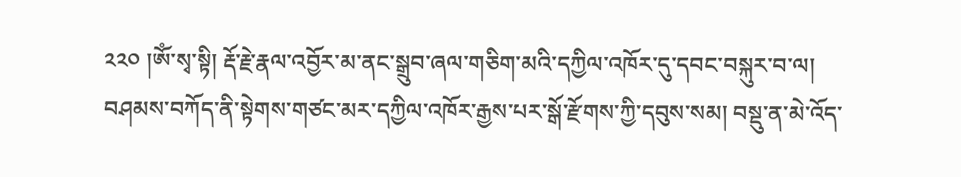༢༢༠ །ༀ་སྭ་སྟི། རྡོ་རྗེ་རྣལ་འབྱོར་མ་ནང་སྒྲུབ་ཞལ་གཅིག་མའི་དཀྱིལ་འཁོར་དུ་དབང་བསྐུར་བ་ལ། བཤམས་བཀོད་ནི་སྟེགས་གཙང་མར་དཀྱིལ་འཁོར་རྒྱས་པར་སྒོ་རྫོགས་ཀྱི་དབུས་སམ། བསྡུ་ན་མེ་འོད་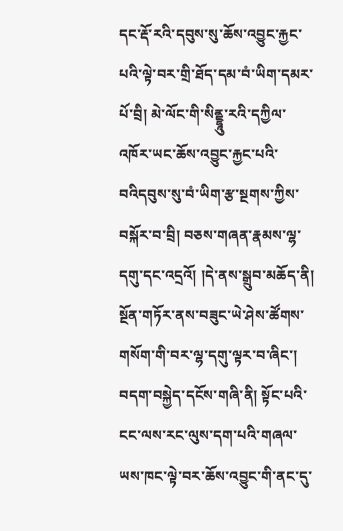དང་རྡོ་རའི་དབུས་སུ་ཆོས་འབྱུང་རྐྱང་པའི་ལྟེ་བར་གྲི་ཐོད་དམ་བཾ་ཡིག་དམར་པོ་བྲི། མེ་ལོང་གི་སིནྡྷཱུ་རའི་དཀྱིལ་འཁོར་ཡང་ཆོས་འབྱུང་རྐྱང་པའི་བའིདབུས་སུ་བཾ་ཡིག་རྩ་སྔགས་ཀྱིས་བསྐོར་བ་བྲི། བཅས་གཞན་རྣམས་ལྷ་དགུ་དང་འདྲའོ། །དེ་ནས་སྒྲུབ་མཆོད་ནི། སྔོན་གཏོར་ནས་བཟུང་ཡེ་ཤེས་ཚོགས་གསོག་གི་བར་ལྷ་དགུ་ལྟར་བ་ཞིང་། བདག་བསྐྱེད་དངོས་གཞི་ནི། སྟོང་པའི་ངང་ལས་རང་ལུས་དག་པའི་གཞལ་ཡས་ཁང་ལྟེ་བར་ཆོས་འབྱུང་གི་ནང་དུ་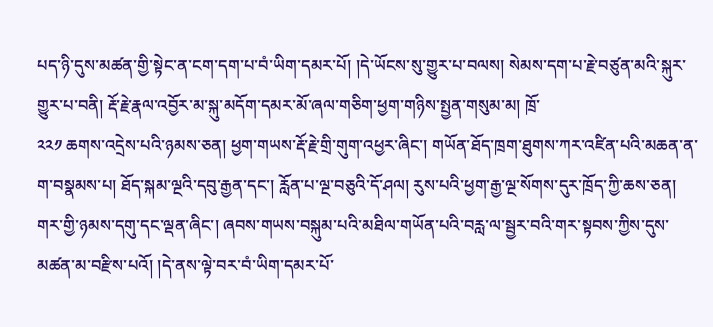པད་ཉི་དུས་མཚན་གྱི་སྟེང་ན་ངག་དག་པ་བཾ་ཡིག་དམར་པོ། །དེ་ཡོངས་སུ་གྱུར་པ་བལས། སེམས་དག་པ་རྗེ་བཙུན་མའི་སྐུར་གྱུར་པ་བནི། རྡོ་རྗེ་རྣལ་འབྱོར་མ་སྐུ་མདོག་དམར་མོ་ཞལ་གཅིག་ཕྱག་གཉིས་སྤྱན་གསུམ་མ། ཁྲོ་
༢༢༡ ཆགས་འདྲེས་པའི་ཉམས་ཅན། ཕྱག་གཡས་རྡོ་རྗེ་གྲི་གུག་འཕྱར་ཞིང་། གཡོན་ཐོད་ཁྲག་ཐུགས་ཀར་འཛིན་པའི་མཆན་ན་ག་བསྣམས་པ། ཐོད་སྐམ་ལྔའི་དབུ་རྒྱན་དང་། རློན་པ་ལྔ་བཅུའི་དོ་ཤལ། རུས་པའི་ཕྱག་རྒྱ་ལྔ་སོགས་དུར་ཁྲོད་ཀྱི་ཆས་ཅན། གར་གྱི་ཉམས་དགུ་དང་ལྡན་ཞིང་། ཞབས་གཡས་བསྐུམ་པའི་མཐིལ་གཡོན་པའི་བརླ་ལ་སྦྱར་བའི་གར་སྟབས་ཀྱིས་དུས་མཚན་མ་བརྫིས་པའོ། །དེ་ནས་ལྟེ་བར་བཾ་ཡིག་དམར་པོ་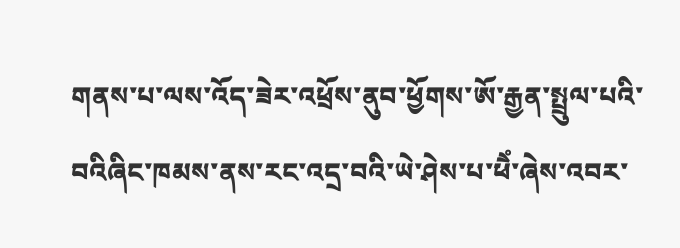གནས་པ་ལས་འོད་ཟེར་འཕྲོས་ནུབ་ཕྱོགས་ཨོ་རྒྱན་སྤྲུལ་པའི་བའིཞིང་ཁམས་ནས་རང་འདྲ་བའི་ཡེ་ཤེས་པ་ཕཻཾ་ཞེས་འབར་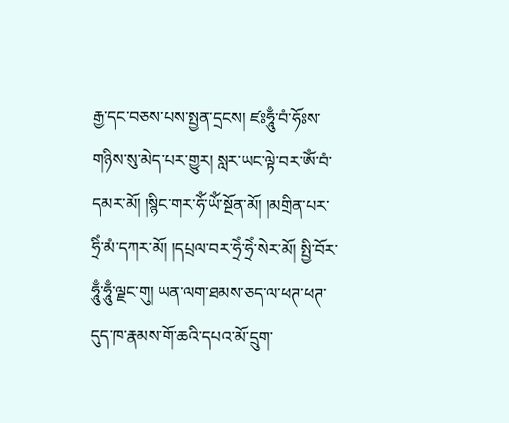རྒྱ་དང་བཅས་པས་སྤྱན་དྲངས། ཛཿཧཱུྃ་བཾ་ཧོཿས་གཉིས་སུ་མེད་པར་གྱུར། སླར་ཡང་ལྟེ་བར་ༀ་བཾ་དམར་མོ། །སྙིང་གར་ཧོཾ་ཡོཾ་སྔོན་མོ། །མགྲིན་པར་ཧྲིཾ་མཾ་དཀར་མོ། །དཔྲལ་བར་ཧྲེཾ་ཧྲེཾ་སེར་མོ། སྤྱི་བོར་ཧཱུྃ་ཧཱུྃ་ལྗང་གུ། ཡན་ལག་ཐམས་ཅད་ལ་ཕཊ་ཕཊ་དུད་ཁ་རྣམས་གོ་ཆའི་དཔའ་མོ་དྲུག་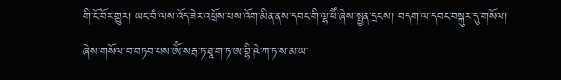གི་ངོ་བོར་གྱུར། ཡང་བཾ་ལས་འོད་ཟེར་འཕྲོས་པས་འོག་མིན་ནས་དབང་གི་ལྷ་ཕཻཾ་ཞེས་སྤྱན་དྲངས། བདག་ལ་དབང་བསྐུར་དུ་གསོལ། ཞེས་གསོལ་བ་བཏབ་པས་ༀ་སརྦ་ཏ་ཐཱ་ག་ཏ་ཨ་བྷི་ཥེ་ཀ་ཏ་ས་མ་ཡ་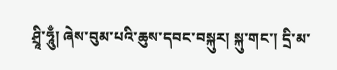ཤྲཱི་ཧཱུྃ། ཞེས་བུམ་པའི་ཆུས་དབང་བསྐུར། སྐུ་གང་། དྲི་མ་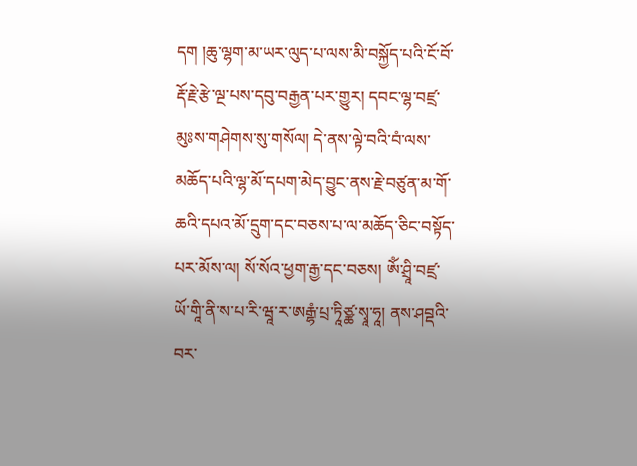དག །ཆུ་ལྷག་མ་ཡར་ལུད་པ་ལས་མི་བསྐྱོད་པའི་ངོ་བོ་རྡོ་རྗེ་རྩེ་ལྔ་པས་དབུ་བརྒྱན་པར་གྱུར། དབང་ལྷ་བཛྲ་མུཿས་གཤེགས་སུ་གསོལ། དེ་ནས་ལྟེ་བའི་བཾ་ལས་མཆོད་པའི་ལྷ་མོ་དཔག་མེད་བྱུང་ནས་རྗེ་བཙུན་མ་གོ་ཆའི་དཔའ་མོ་དྲུག་དང་བཅས་པ་ལ་མཆོད་ཅིང་བསྟོད་པར་མོས་ལ། སོ་སོའ་ཕྱག་རྒྱ་དང་བཅས། ༀ་ཤྲཱི་བཛྲ་ཡོ་གཱི་ནི་ས་པ་རི་ཝཱ་ར་ཨརྒྷཾ་པྲ་ཏཱིཙྪ་སྭཱ་ཧཱ། ནས་ཤབྡའི་བར་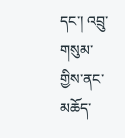དང་། འབྲུ་གསུམ་གྱིས་ནང་མཆོད་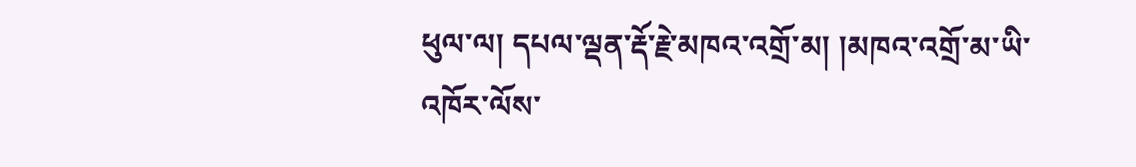ཕུལ་ལ། དཔལ་ལྡན་རྡོ་རྗེ་མཁའ་འགྲོ་མ། །མཁའ་འགྲོ་མ་ཡི་འཁོར་ལོས་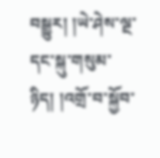བསྒྱུར། །ཡེ་ཤེས་ལྔ་དང་སྐུ་གསུམ་ཉིད། །འགྲོ་བ་སྐྱོབ་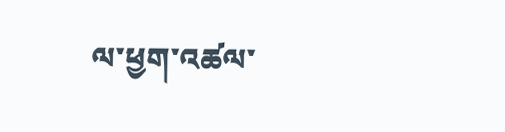ལ་ཕྱག་འཚལ་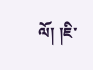ལོ། །ཇི་